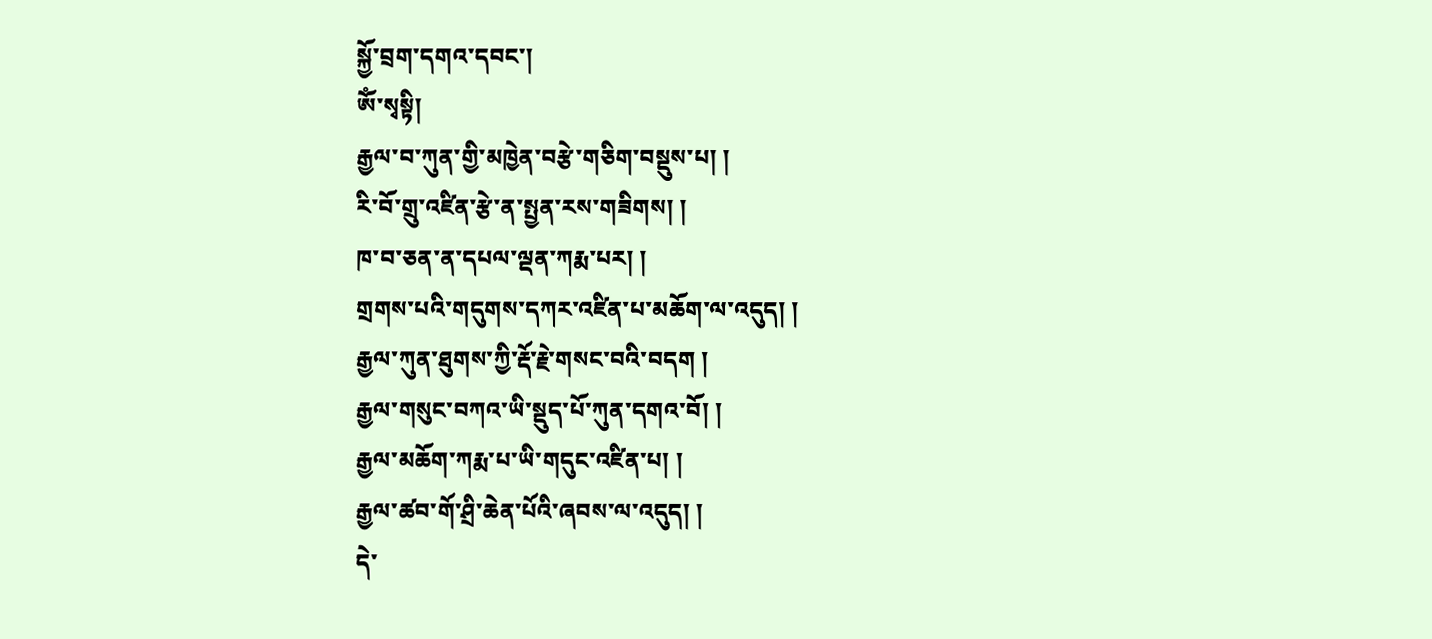སྐྱོ་བྲག་དགའ་དབང་།
ཨོཾ་སྭསྟི།
རྒྱལ་བ་ཀུན་གྱི་མཁྱེན་བརྩེ་གཅིག་བསྡུས་པ། །
རི་བོ་གྲུ་འཛིན་རྩེ་ན་སྤྱན་རས་གཟིགས། །
ཁ་བ་ཅན་ན་དཔལ་ལྡན་ཀརྨ་པར། །
གྲགས་པའི་གདུགས་དཀར་འཛིན་པ་མཆོག་ལ་འདུད། །
རྒྱལ་ཀུན་ཐུགས་ཀྱི་རྡོ་རྗེ་གསང་བའི་བདག །
རྒྱལ་གསུང་བཀའ་ཡི་སྡུད་པོ་ཀུན་དགའ་བོ། །
རྒྱལ་མཆོག་ཀརྨ་པ་ཡི་གདུང་འཛིན་པ། །
རྒྱལ་ཚབ་གོ་ཤྲི་ཆེན་པོའི་ཞབས་ལ་འདུད། །
དེ་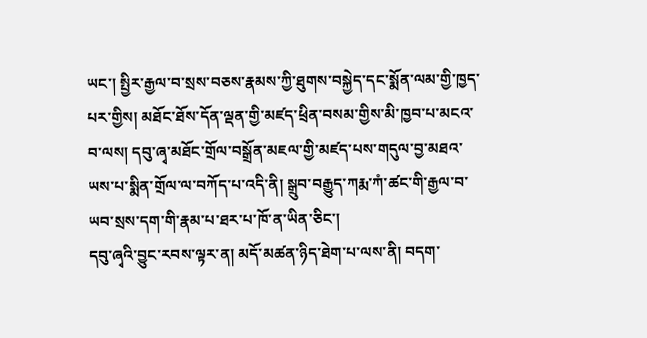ཡང་། སྤྱིར་རྒྱལ་བ་སྲས་བཅས་རྣམས་ཀྱི་ཐུགས་བསྐྱེད་དང་སྨོན་ལམ་གྱི་ཁྱད་པར་གྱིས། མཐོང་ཐོས་དོན་ལྡན་གྱི་མཛད་ཕྲིན་བསམ་གྱིས་མི་ཁྱབ་པ་མངའ་བ་ལས། དབུ་ཞྭ་མཐོང་གྲོལ་བསྒྲོན་མཇལ་གྱི་མཛད་པས་གདུལ་བྱ་མཐའ་ཡས་པ་སྨིན་གྲོལ་ལ་བཀོད་པ་འདི་ནི། སྒྲུབ་བརྒྱུད་ཀརྨ་ཀཾ་ཚང་གི་རྒྱལ་བ་ཡབ་སྲས་དག་གི་རྣམ་པ་ཐར་པ་ཁོ་ན་ཡིན་ཅིང་།
དབུ་ཞྭའི་བྱུང་རབས་ལྟར་ན། མདོ་མཚན་ཉིད་ཐེག་པ་ལས་ནི། བདག་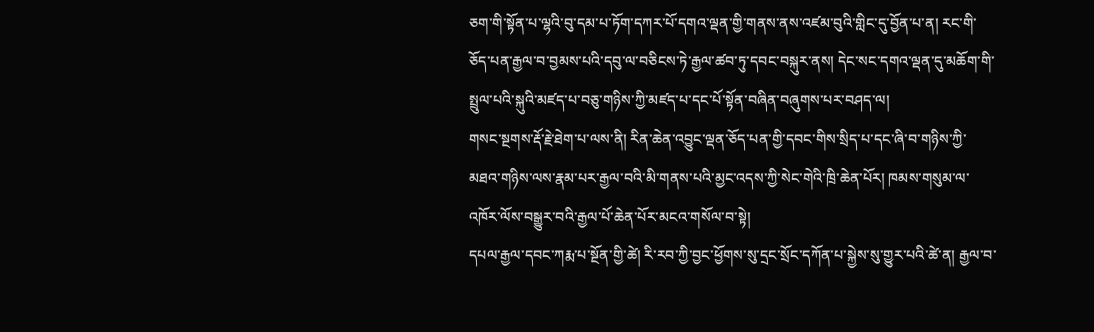ཅག་གི་སྟོན་པ་ལྷའི་བུ་དམ་པ་ཏོག་དཀར་པོ་དགའ་ལྡན་གྱི་གནས་ནས་འཛམ་བུའི་གླིང་དུ་བྱོན་པ་ན། རང་གི་ཅོད་པན་རྒྱལ་བ་བྱམས་པའི་དབུ་ལ་བཅིངས་ཏེ་རྒྱལ་ཚབ་ཏུ་དབང་བསྐུར་ནས། དེང་སང་དགའ་ལྡན་དུ་མཆོག་གི་སྤྲུལ་པའི་སྐུའི་མཛད་པ་བཅུ་གཉིས་ཀྱི་མཛད་པ་དང་པོ་སྟོན་བཞིན་བཞུགས་པར་བཤད་ལ།
གསང་སྔགས་རྡོ་རྗེ་ཐེག་པ་ལས་ནི། རིན་ཆེན་འབྱུང་ལྡན་ཅོད་པན་གྱི་དབང་གིས་སྲིད་པ་དང་ཞི་བ་གཉིས་ཀྱི་མཐའ་གཉིས་ལས་རྣམ་པར་རྒྱལ་བའི་མི་གནས་པའི་མྱང་འདས་ཀྱི་སེང་གེའི་ཁྲི་ཆེན་པོར། ཁམས་གསུམ་ལ་འཁོར་ལོས་བསྒྱུར་བའི་རྒྱལ་པོ་ཆེན་པོར་མངའ་གསོལ་བ་སྟེ།
དཔལ་རྒྱལ་དབང་ཀརྨ་པ་སྔོན་གྱི་ཚེ། རི་རབ་ཀྱི་བྱང་ཕྱོགས་སུ་དྲང་སྲོང་དཀོན་པ་སྐྱེས་སུ་གྱུར་པའི་ཚེ་ན། རྒྱལ་བ་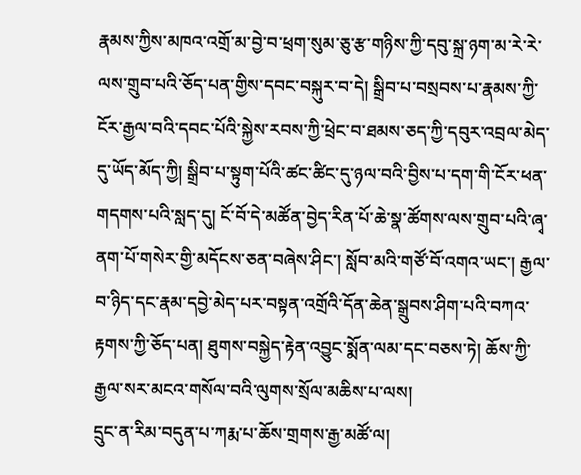རྣམས་ཀྱིས་མཁའ་འགྲོ་མ་བྱེ་བ་ཕྲག་སུམ་ཅུ་རྩ་གཉིས་ཀྱི་དབུ་སྐྲ་ཉག་མ་རེ་རེ་ལས་གྲུབ་པའི་ཅོད་པན་གྱིས་དབང་བསྐུར་བ་དེ། སྒྲིབ་པ་བསྲབས་པ་རྣམས་ཀྱི་ངོར་རྒྱལ་བའི་དབང་པོའི་སྐྱེས་རབས་ཀྱི་ཕྲེང་བ་ཐམས་ཅད་ཀྱི་དབུར་འབྲལ་མེད་དུ་ཡོད་མོད་ཀྱི། སྒྲིབ་པ་སྟུག་པོའི་ཚང་ཚིང་དུ་ཉལ་བའི་བྱིས་པ་དག་གི་ངོར་ཕན་གདགས་པའི་སླད་དུ། ངོ་བོ་དེ་མཚོན་བྱེད་རིན་པོ་ཆེ་སྣ་ཚོགས་ལས་གྲུབ་པའི་ཞྭ་ནག་པོ་གསེར་གྱི་མདོངས་ཅན་བཞེས་ཤིང་། སློབ་མའི་གཙོ་བོ་འགའ་ཡང་། རྒྱལ་བ་ཉིད་དང་རྣམ་དབྱེ་མེད་པར་བསྟན་འགྲོའི་དོན་ཆེན་སྒྲུབས་ཤིག་པའི་བཀའ་རྟགས་ཀྱི་ཅོད་པན། ཐུགས་བསྐྱེད་རྟེན་འབྱུང་སྨོན་ལམ་དང་བཅས་ཏེ། ཆོས་ཀྱི་རྒྱལ་སར་མངའ་གསོལ་བའི་ལུགས་སྲོལ་མཆིས་པ་ལས།
དྲུང་ན་རིམ་བདུན་པ་ཀརྨ་པ་ཆོས་གྲགས་རྒྱ་མཚོ་ལ།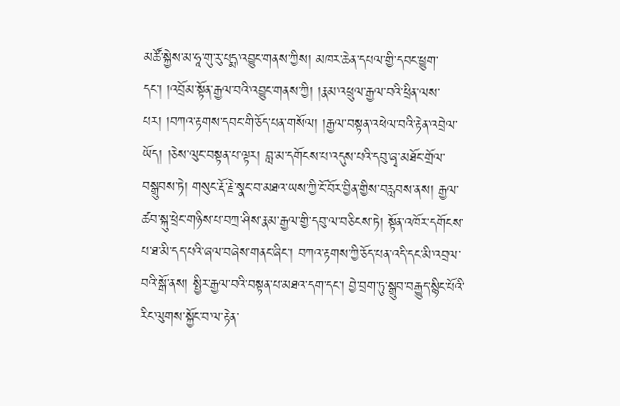མཚོ་སྐྱེས་མ་ཧཱ་གུ་རུ་པདྨ་འབྱུང་གནས་ཀྱིས། མཁར་ཆེན་དཔལ་གྱི་དབང་ཕྱུག་དང་། །འབྲོམ་སྟོན་རྒྱལ་བའི་འབྱུང་གནས་ཀྱི། །རྣམ་འཕྲུལ་རྒྱལ་བའི་ཕྲིན་ལས་པར། །བཀའ་རྟགས་དབང་གི་ཅོད་པན་གསོལ། །རྒྱལ་བསྟན་འཕེལ་བའི་རྟེན་འབྲེལ་ཡོད། །ཅེས་ལུང་བསྟན་པ་ལྟར། བླ་མ་དགོངས་པ་འདུས་པའི་དབུ་ཞྭ་མཐོང་གྲོལ་བསྒྲུབས་ཏེ། གསུང་རྡོ་རྗེ་སྣང་བ་མཐའ་ཡས་ཀྱི་ངོ་བོར་བྱིན་གྱིས་བརླབས་ནས། རྒྱལ་ཚབ་སྐུ་ཕྲེང་གཉིས་པ་བཀྲ་ཤིས་རྣམ་རྒྱལ་གྱི་དབུ་ལ་བཅིངས་ཏེ། སྟོན་འཁོར་དགོངས་པ་ཐ་མི་དད་པའི་ཞལ་བཞེས་གནང་ཞིང་། བཀའ་རྟགས་ཀྱི་ཅོད་པན་འདི་དང་མི་འབྲལ་བའི་སྒོ་ནས། སྤྱིར་རྒྱལ་བའི་བསྟན་པ་མཐའ་དག་དང་། བྱེ་བྲག་ཏུ་སྒྲུབ་བརྒྱུད་སྙིང་པོའི་རིང་ལུགས་སྐྱོང་བ་ལ་རྟེན་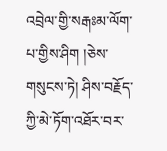འབྲེལ་གྱི་སརྒཿམ་ལོག་པ་གྱིས་ཤིག །ཅེས་གསུངས་ཏེ། ཤིས་བརྗོད་ཀྱི་མེ་ཏོག་འཐོར་བར་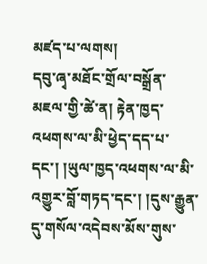མཛད་པ་ལགས།
དབུ་ཞྭ་མཐོང་གྲོལ་བསྒྲོན་མཇལ་གྱི་ཚེ་ན། རྟེན་ཁྱད་འཕགས་ལ་མི་ཕྱེད་དད་པ་དང་། །ཡུལ་ཁྱད་འཕགས་ལ་མི་འགྱུར་བློ་གཏད་དང་། །དུས་རྒྱུན་དུ་གསོལ་འདེབས་མོས་གུས་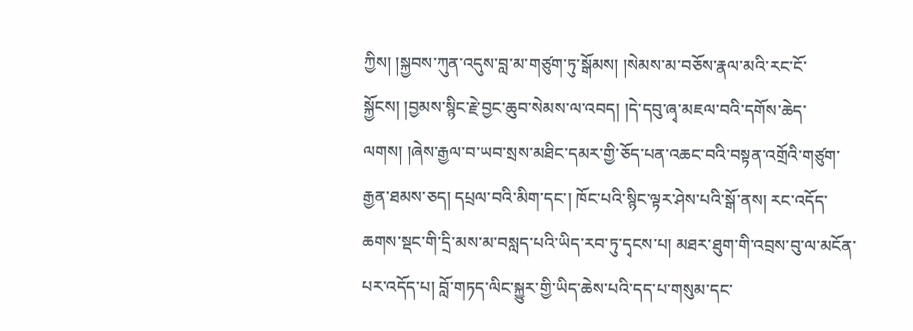ཀྱིས། །སྐྱབས་ཀུན་འདུས་བླ་མ་གཙུག་ཏུ་སྒོམས། །སེམས་མ་བཅོས་རྣལ་མའི་རང་ངོ་སྐྱོངས། །བྱམས་སྙིང་རྗེ་བྱང་ཆུབ་སེམས་ལ་འབད། །དེ་དབུ་ཞྭ་མཇལ་བའི་དགོས་ཆེད་ལགས། །ཞེས་རྒྱལ་བ་ཡབ་སྲས་མཐིང་དམར་གྱི་ཅོད་པན་འཆང་བའི་བསྟན་འགྲོའི་གཙུག་རྒྱན་ཐམས་ཅད། དཔྲལ་བའི་མིག་དང་། ཁོང་པའི་སྙིང་ལྟར་ཤེས་པའི་སྒོ་ནས། རང་འདོད་ཆགས་སྡང་གི་དྲི་མས་མ་བསླད་པའི་ཡིད་རབ་ཏུ་དྭངས་པ། མཐར་ཐུག་གི་འབྲས་བུ་ལ་མངོན་པར་འདོད་པ། བློ་གཏད་ལིང་སྐྱུར་གྱི་ཡིད་ཆེས་པའི་དད་པ་གསུམ་དང་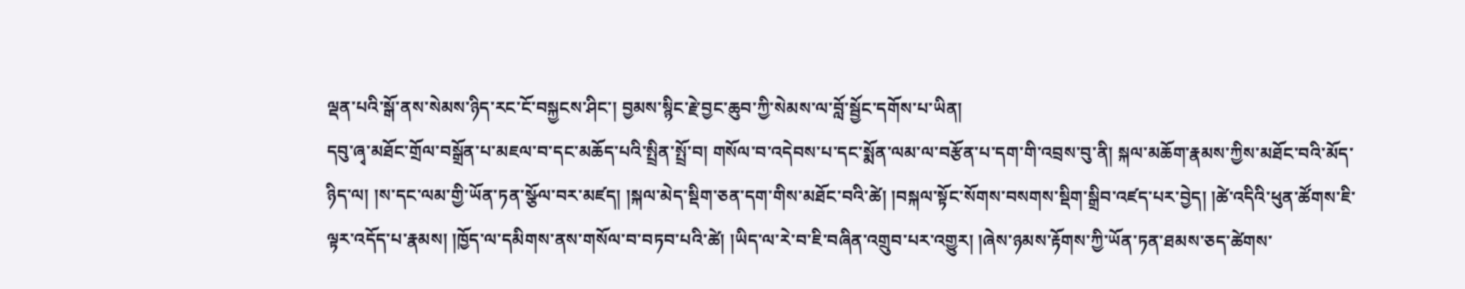ལྡན་པའི་སྒོ་ནས་སེམས་ཉིད་རང་ངོ་བསྐྱངས་ཤིང་། བྱམས་སྙིང་རྗེ་བྱང་ཆུབ་ཀྱི་སེམས་ལ་བློ་སྦྱོང་དགོས་པ་ཡིན།
དབུ་ཞྭ་མཐོང་གྲོལ་བསྒྲོན་པ་མཇལ་བ་དང་མཆོད་པའི་སྤྲིན་སྤྲོ་བ། གསོལ་བ་འདེབས་པ་དང་སྨོན་ལམ་ལ་བརྩོན་པ་དག་གི་འབྲས་བུ་ནི། སྐལ་མཆོག་རྣམས་ཀྱིས་མཐོང་བའི་མོད་ཉིད་ལ། །ས་དང་ལམ་གྱི་ཡོན་ཏན་སྩོལ་བར་མཛད། །སྐལ་མེད་སྡིག་ཅན་དག་གིས་མཐོང་བའི་ཚེ། །བསྐལ་སྟོང་སོགས་བསགས་སྡིག་སྒྲིབ་འཛད་པར་བྱེད། །ཚེ་འདིའི་ཕུན་ཚོགས་ཇི་ལྟར་འདོད་པ་རྣམས། །ཁྱོད་ལ་དམིགས་ནས་གསོལ་བ་བཏབ་པའི་ཚེ། །ཡིད་ལ་རེ་བ་ཇི་བཞིན་འགྲུབ་པར་འགྱུར། །ཞེས་ཉམས་རྟོགས་ཀྱི་ཡོན་ཏན་ཐམས་ཅད་ཚེགས་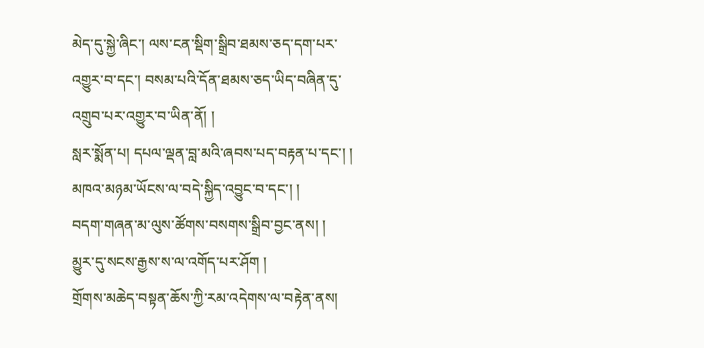མེད་དུ་སྐྱེ་ཞིང་། ལས་ངན་སྡིག་སྒྲིབ་ཐམས་ཅད་དག་པར་འགྱུར་བ་དང་། བསམ་པའི་དོན་ཐམས་ཅད་ཡིད་བཞིན་དུ་འགྲུབ་པར་འགྱུར་བ་ཡིན་ནོ། །
སླར་སྨོན་པ། དཔལ་ལྡན་བླ་མའི་ཞབས་པད་བརྟན་པ་དང་། །
མཁའ་མཉམ་ཡོངས་ལ་བདེ་སྐྱིད་འབྱུང་བ་དང་། །
བདག་གཞན་མ་ལུས་ཚོགས་བསགས་སྒྲིབ་བྱང་ནས། །
མྱུར་དུ་སངས་རྒྱས་ས་ལ་འགོད་པར་ཤོག །
གྲོགས་མཆེད་བསྟན་ཆོས་ཀྱི་རམ་འདེགས་ལ་བརྟེན་ནས།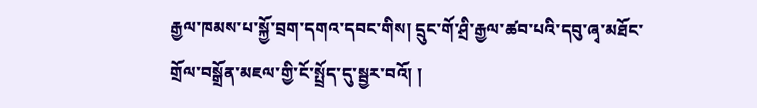རྒྱལ་ཁམས་པ་སྐྱོ་བྲག་དགའ་དབང་གིས། དྲུང་གོ་ཤྲི་རྒྱལ་ཚབ་པའི་དབུ་ཞྭ་མཐོང་གྲོལ་བསྒྲོན་མཇལ་གྱི་ངོ་སྤྲོད་དུ་སྦྱར་བའོ། །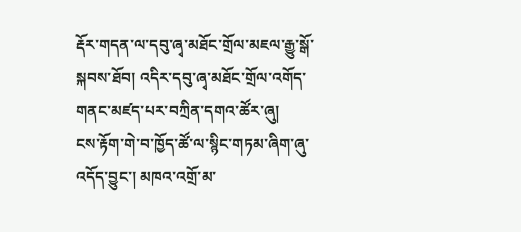རྡོར་གདན་ལ་དབུ་ཞྭ་མཐོང་གྲོལ་མཇལ་རྒྱུ་སྒོ་སྐབས་ཐོབ། འདིར་དབུ་ཞྭ་མཐོང་གྲོལ་འགོད་གནང་མཛད་པར་བཀྲིན་དགའ་ཚོར་ཞུ།
ངས་རྟོག་གེ་བ་ཁྱོད་ཚོ་ལ་སྙིང་གཏམ་ཞིག་ཞུ་འདོད་བྱུང་། མཁའ་འགྲོ་མ་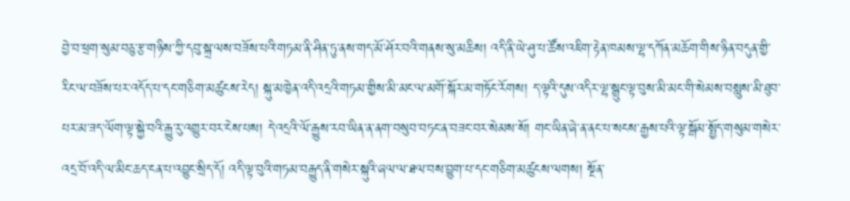བྱེ་བ་ཕྲག་སུམ་བཅུ་རྩ་གཉིས་ཀྱི་དབུ་སྐྲ་ལས་བཟོས་པའི་གཏམ་ནི་ཤིན་ཏུ་ནས་གད་མོ་ཤོར་བའི་གནས་སུ་མཆིས། འདི་ནི་ཡེ་ཤུ་པ་ཚོས་འཇིག་རྟེན་ཁམས་ལྷ་དཀོན་མཆོག་གིས་ཉིན་བདུན་གྱི་རིང་ལ་བཟོས་པར་འདོད་པ་དང་གཅིག་མཚུངས་རེད། སྐུ་མཁྱེན་འདི་འདྲའི་གཏམ་གྱིས་མི་མང་ལ་མགོ་སྐོར་མ་གཏོང་རོགས། ད་ལྟའི་དུས་འདིར་ལྷ་སྒྲུང་ལྟ་བུས་མི་མང་གི་སེམས་བསླུས་མི་ཐུབ་པར་མ་ཟད་ལོག་ལྟ་སྐྱེ་བའི་རྒྱུ་རུ་འགྱུར་བར་ངེས་པས། དེ་འདྲའི་ལོ་རྒྱུས་རབ་ཡིན་ན་ནག་བསུབ་བཏང་ན་བཟང་བར་སེམས་སོ། གང་ཡིན་ཞེ་ན་ནང་པ་སངས་རྒྱས་པའི་ལྟ་སྒོམ་སྤྱོད་གསུམ་གསེར་འདྲ་བོ་འདི་ལ་མིང་ཆད་ངན་པ་འབྱུང་སྲིད་དོ། འདི་ལྟ་བུའི་གཏམ་བརྒྱུད་ནི་གསེར་སྐུའི་ཞལ་ལ་ཐལ་བས་བྱུག་པ་དང་གཅིག་མཚུངས་ལགས། སྔོན་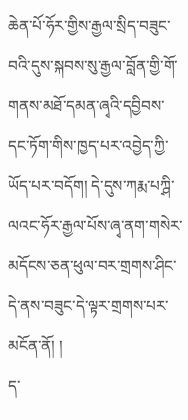ཆེན་པོ་ཧོར་གྱིས་རྒྱལ་སྲིད་བཟུང་བའི་དུས་སྐབས་སུ་རྒྱལ་བློན་གྱི་གོ་གནས་མཐོ་དམན་ཞྭའི་དབྱིབས་དང་ཏོག་གིས་ཁྱད་པར་འབྱེད་ཀྱི་ཡོད་པར་བདོག། དེ་དུས་ཀརྨ་པཀྴི་ལའང་ཧོར་རྒྱལ་པོས་ཞྭ་ནག་གསེར་མདོངས་ཅན་ཕུལ་བར་གྲགས་ཤིང་དེ་ནས་བཟུང་དེ་ལྟར་གྲགས་པར་མངོན་ནོ། །
ད་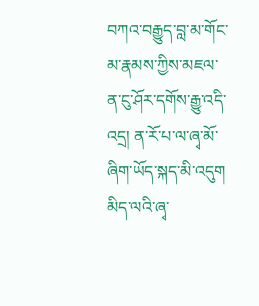བཀའ་བརྒྱུད་བླ་མ་གོང་མ་རྣམས་ཀྱིས་མཇལ་ན་ངུ་ཤོར་དགོས་རྒྱུ་འདི་འདྲ། ན་རོ་པ་ལ་ཞྭ་མོ་ཞིག་ཡོད་སྐད་མི་འདུག མིད་ལའི་ཞྭ་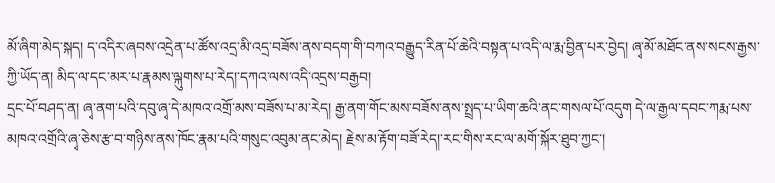མོ་ཞིག་མེད་སྐད། ད་འདིར་ཞབས་འདྲེན་པ་ཚོས་འདྲ་མི་འདྲ་བཟོས་ནས་བདག་གི་བཀའ་བརྒྱུད་རིན་པོ་ཆེའི་བསྟན་པ་འདི་ལ་རྨ་བྱིན་པར་བྱེད། ཞྭ་མོ་མཐོང་ནས་སངས་རྒྱས་ཀྱི་ཡོད་ན། མིད་ལ་དང་མར་པ་རྣམས་ལྐུགས་པ་རེད།་དཀའ་ལས་འདི་འདྲས་བརྒྱབ།
དྲང་པོ་བཤད་ན། ཞྭ་ནག་པའི་དབུ་ཞྭ་དེ་མཁའ་འགྲོ་མས་བཟོས་པ་མ་རེད། རྒྱ་ནག་གོང་མས་བཟོས་ནས་སྤྲད་པ་ཡིག་ཆའི་ནང་གསལ་པོ་འདུག དེ་ལ་རྒྱལ་དབང་ཀརྨ་པས་མཁའ་འགྲོའི་ཞྭ་ཅེས་རྩ་བ་གཉིས་ནས་ཁོང་རྣམ་པའི་གསུང་འབུམ་ནང་མེད། རྗེས་མ་རྟོག་བཟོ་རེད།་རང་གིས་རང་ལ་མགོ་སྐོར་ཐུབ་ཀྱང་།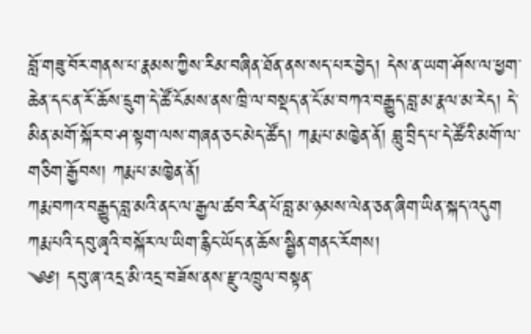བློ་གཟུ་བོར་གནས་པ་རྣམས་ཀྱིས་རིམ་བཞིན་ཐོན་ནས་སད་པར་བྱེད། དེས་ན་ཡག་ཤོས་ལ་ཕྱག་ཆེན་དང་ན་རོ་ཆོས་དྲུག་དེ་ཚོ་ངོམས་ནས་ཁྲི་ལ་བསྡད་ན་ངོ་མ་བཀའ་བརྒྱུད་བླ་མ་རྣལ་མ་རེད། དེ་མིན་མགོ་སྐོར་བ་ཤ་སྟག་ལས་གཞན་ཅང་མེད་ཚོད། ཀརྨ་པ་མཁྱེན་ནོ། བླུ་བྲིད་པ་དེ་ཚོའི་མགོ་ལ་གཅིག་རྒྱོབས། ཀརྨ་པ་མཁྱེན་ནོ།
ཀརྨ་བཀའ་བརྒྱུད་བླ་མའི་ནང་ལ་རྒྱལ་ཚབ་རིན་པོ་བླ་མ་ཉམས་ལེན་ཅན་ཞིག་ཡིན་སྐད་འདུག ཀརྨ་པའི་དབུ་ཞྭའི་བསྐོར་ལ་ཡིག་རྙིང་ཡོད་ན་ཆོས་སྦྱིན་གནང་རོགས།
༄༅། དབུ་ཞ་འདྲ་མི་འདྲ་བཟོས་ནས་རྫུ་འཁྲུལ་བསྟན་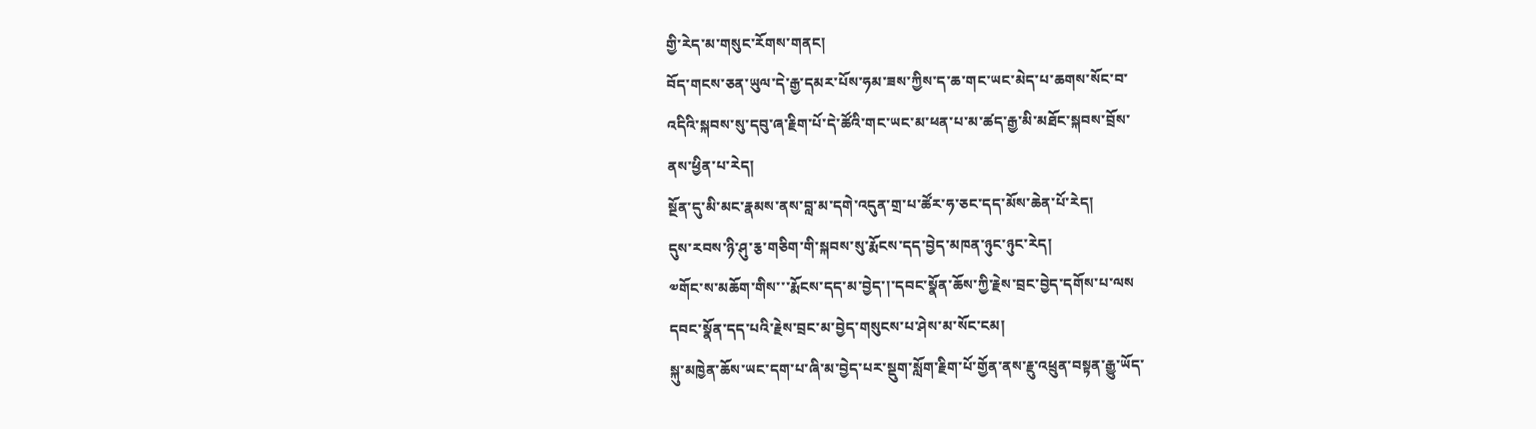གྱི་རེད་མ་གསུང་རོགས་གནང།
བོད་གངས་ཅན་ཡུལ་དེ་རྒྱ་དམར་པོས་ཧམ་ཟས་ཀྱིས་ད་ཆ་གང་ཡང་མེད་པ་ཆགས་སོང་བ་
འདིའི་སྐབས་སུ་དབུ་ཞ་རྗིག་པོ་དེ་ཚོའི་གང་ཡང་མ་ཕན་པ་མ་ཚད་རྒྱ་མི་མཐོང་སྐབས་བྲོས་
ནས་ཕྱིན་པ་རེད།
སྔོན་དུ་མི་མང་རྣམས་ནས་བླ་མ་དགེ་འདུན་གྲ་པ་ཚོར་ཧ་ཅང་དད་མོས་ཆེན་པོ་རེད།
དུས་རབས་ཉི་ཤུ་རྕ་གཅིག་གི་སྐབས་སུ་རྨོངས་དད་བྱེད་མཁན་ཉུང་ཉུང་རེད།
༧གོང་ས་མཆོག་གིས་་་རྨོངས་དད་མ་བྱེད་།་དབང་སྣོན་ཆོས་ཀྱི་རྗེས་བྲང་བྱེད་དགོས་པ་ལས
དབང་སྣོན་དད་པའི་རྗེས་བྲང་མ་བྱེད་གསུངས་པ་ཤེས་མ་སོང་ངམ།
སྐུ་མཁྱེན་ཆོས་ཡང་དག་པ་ཞི་མ་བྱེད་པར་སྡུག་སློག་རྗིག་པོ་གྱོན་ནས་རྗུ་འཕྲུན་བསྟན་རྒྱུ་ཡོད་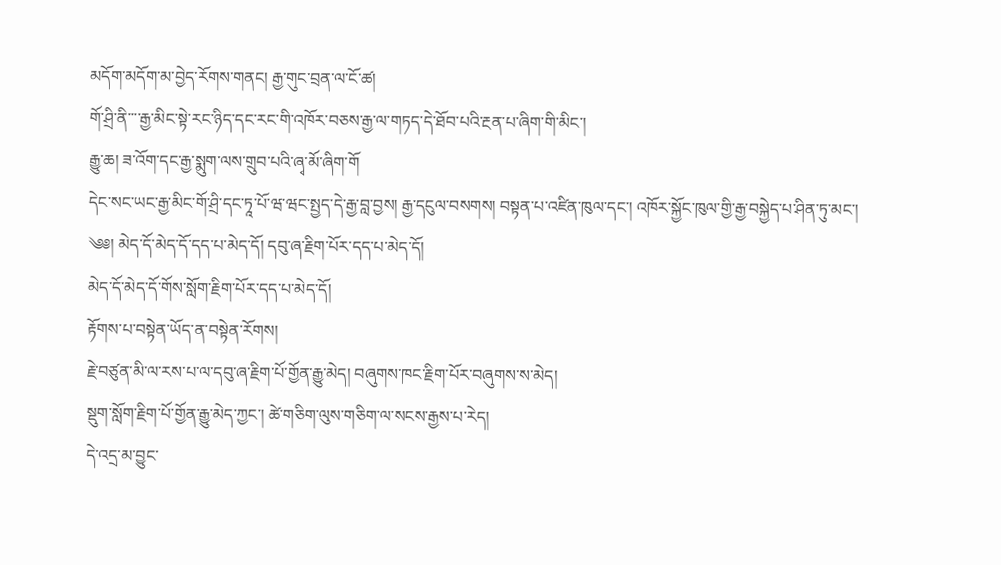མདོག་མདོག་མ་བྱེད་རོགས་གནང། རྒྱ་གུང་བྲན་ལ་ངོ་ཚ།
གོ་ཤྲི་ནི་་་་རྒྱ་མིང་སྟེ་རང་ཉིད་དང་རང་གི་འཁོར་བཅས་རྒྱ་ལ་གཏད་དེ་ཐོབ་པའི་རྔན་པ་ཞིག་གི་མིང་།
རྒྱུ་ཆ། ཟ་འོག་དང་རྒྱ་སྨུག་ལས་གྲུབ་པའི་ཞྭ་མོ་ཞིག་གོ
དེང་སང་ཡང་རྒྱ་མིང་གོ་ཤྲི་དང་ཏཱ་པོ་ཝ་ཝང་སྤྱད་དེ་རྒྱ་བླ་བྱས། རྒྱ་དངུལ་བསགས། བསྟན་པ་འཛིན་ཁུལ་དང་། འཁོར་སྐྱོང་ཁུལ་གྱི་རྒྱ་བསྐྱེད་པ་ཤིན་ཏུ་མང་།
༄༅། མེད་དོ་མེད་དོ་དད་པ་མེད་དོ། དབུ་ཞ་རྗིག་པོར་དད་པ་མེད་དོ།
མེད་དོ་མེད་དོ་གོས་སློག་རྗིག་པོར་དད་པ་མེད་དོ།
རྟོགས་པ་བསྟེན་ཡོད་ན་བསྟེན་རོགས།
རྗེ་བཙུན་མི་ལ་རས་པ་ལ་དབུ་ཞ་རྗིག་པོ་གྱོན་རྒྱུ་མེད། བཞུགས་ཁང་རྗིག་པོར་བཞུགས་ས་མེད།
སྡུག་སློག་རྗིག་པོ་གྱོན་རྒྱུ་མེད་ཀྱང་། ཚེ་གཅིག་ལུས་གཅིག་ལ་སངས་རྒྱས་པ་རེད།
དེ་འདྲ་མ་བྱུང་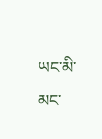ཡང་མི་མང་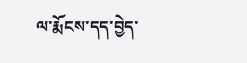ལ་རྨོངས་དད་བྱེད་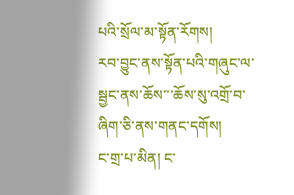པའི་སྲོལ་མ་སྟོན་རོགས།
རབ་བྱུང་ནས་སྟོན་པའི་གཞུང་ལ་སྦྱང་ནས་ཆོས་་་ཆོས་སུ་འགྲོ་བ་ཞིག་ཅི་ནས་གནང་དགོས།
ང་གྲ་པ་མིན། ང་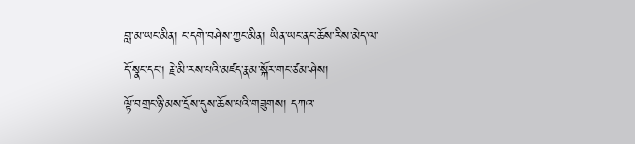བླ་མ་ཡང་མིན། ང་དགེ་བཤེས་ཀྱང་མིན། ཡིན་ཡང་ནང་ཆོས་རིས་མེད་ལ་
དོ་སྣང་དང། རྗེ་མི་རས་པའི་མཛད་རྣམ་སྐོར་གང་ཙམ་ཤེས།
ལྟོ་བགྲང་ཉི་མས་དྲོས་དུས་ཆོས་པའི་གཟུགས། དཀའ་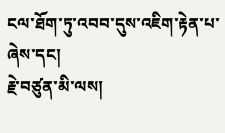ངལ་ཐོག་ཏུ་འབབ་དུས་འཇིག་རྟེན་པ་ཞེས་དང།
རྗེ་བཙུན་མི་ལས།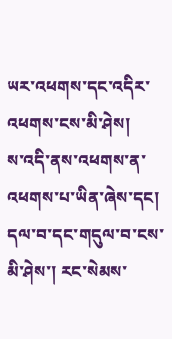ཡར་འཕགས་དང་འདིར་འཕགས་ངས་མི་ཤེས།
ས་འདི་ནས་འཕགས་ན་འཕགས་པ་ཡིན་ཞེས་དང།
དལ་བ་དང་གདུལ་བ་ངས་མི་ཤེས་། རང་སེམས་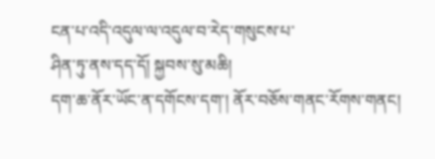ངན་པ་འདི་འདུལ་ལ་འདུལ་བ་རེད་གསུངས་པ་
ཤིན་ཏུ་ནས་དད་དོ། སྐྱབས་སུ་མཆི།
དག་ཆ་ནོར་ཡོང་ན་དགོངས་དག་། ནོར་བཅོས་གནང་རོགས་གནང།